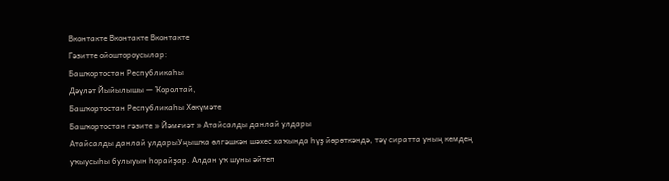Вконтакте Вконтакте Вконтакте
Гәзитте ойоштороусылар:
Башҡортостан Республикаһы
Дәүләт Йыйылышы — Ҡоролтай,
Башҡортостан Республикаһы Хөкүмәте
Башҡортостан гәзите » Йәмғиәт » Атайсалды данлай улдары
Атайсалды данлай улдарыУңышҡа өлгәшкән шәхес хаҡында һүҙ йөрөткәндә, тәү сиратта уның кемдең уҡыусыһы булыуын һорайҙар. Алдан уҡ шуны әйтеп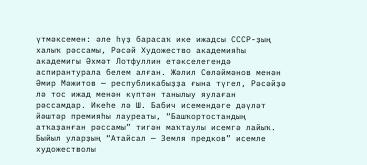үтмәксемен: әле һүҙ барасаҡ ике ижадсы СССР-ҙың халыҡ рәссамы, Рәсәй Художество академияһы академигы Әхмәт Лотфуллин етәкселегендә аспирантурала белем алған. Жәлил Сөләймәнов менән Әмир Мәжитов — республикабыҙҙа ғына түгел, Рәсәйҙә лә тос ижад менән күптән танылыу яулаған рәссамдар. Икеһе лә Ш. Бабич исемендәге дәүләт йәштәр премияһы лауреаты, “Башҡортостандың атҡаҙанған рәссамы” тигән маҡтаулы исемгә лайыҡ.
Быйыл уларҙың “Атайсал — Земля предков” исемле художестволы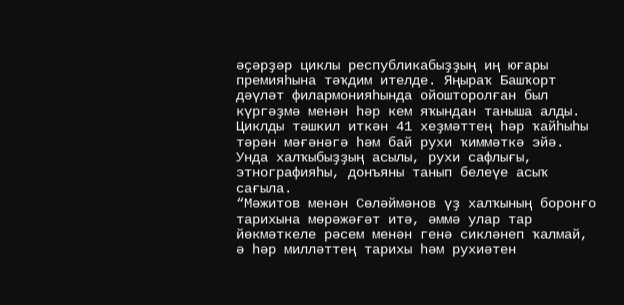әҫәрҙәр циклы республикабыҙҙың иң юғары премияһына тәҡдим ителде. Яңыраҡ Башҡорт дәүләт филармонияһында ойошторолған был күргәҙмә менән һәр кем яҡындан таныша алды. Циклды тәшкил иткән 41 хеҙмәттең һәр ҡайһыһы тәрән мәғәнәгә һәм бай рухи ҡиммәткә эйә. Унда халҡыбыҙҙың асылы, рухи сафлығы, этнографияһы, донъяны танып белеүе асыҡ сағыла.
“Мәжитов менән Сөләймәнов үҙ халҡының боронғо тарихына мөрәжәғәт итә, әммә улар тар йөкмәткеле рәсем менән генә сикләнеп ҡалмай, ә һәр милләттең тарихы һәм рухиәтен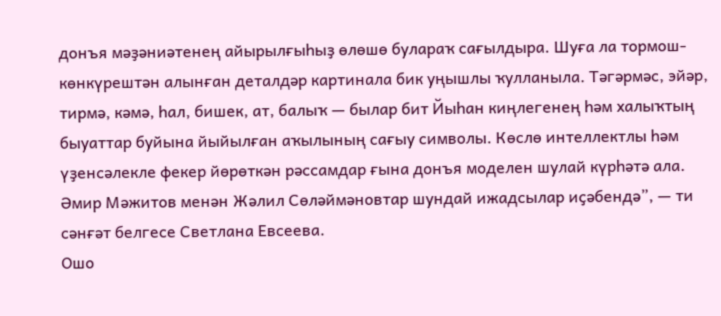донъя мәҙәниәтенең айырылғыһыҙ өлөшө булараҡ сағылдыра. Шуға ла тормош-көнкүрештән алынған деталдәр картинала бик уңышлы ҡулланыла. Тәгәрмәс, эйәр, тирмә, кәмә, һал, бишек, ат, балыҡ — былар бит Йыһан киңлегенең һәм халыҡтың быуаттар буйына йыйылған аҡылының сағыу символы. Көслө интеллектлы һәм үҙенсәлекле фекер йөрөткән рәссамдар ғына донъя моделен шулай күрһәтә ала. Әмир Мәжитов менән Жәлил Сөләймәновтар шундай ижадсылар иҫәбендә”, — ти сәнғәт белгесе Светлана Евсеева.
Ошо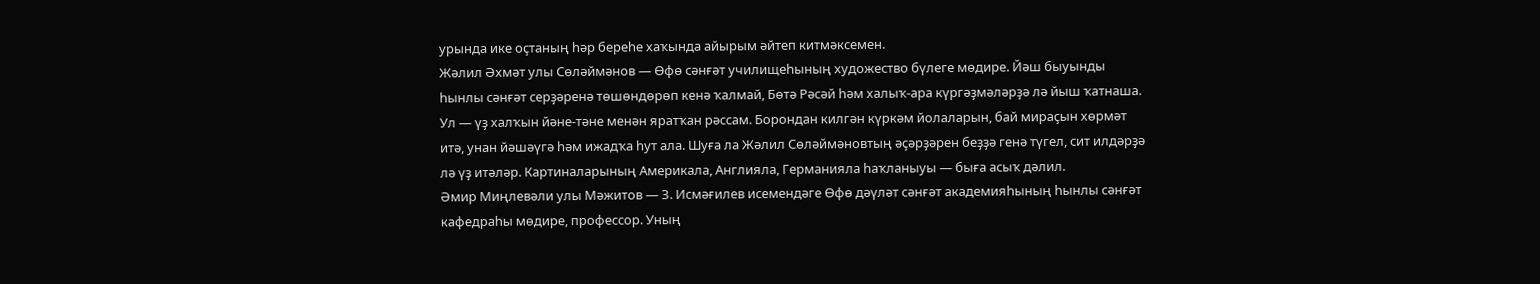урында ике оҫтаның һәр береһе хаҡында айырым әйтеп китмәксемен.
Жәлил Әхмәт улы Сөләймәнов — Өфө сәнғәт училищеһының художество бүлеге мөдире. Йәш быуынды һынлы сәнғәт серҙәренә төшөндөрөп кенә ҡалмай, Бөтә Рәсәй һәм халыҡ-ара күргәҙмәләрҙә лә йыш ҡатнаша. Ул — үҙ халҡын йәне-тәне менән яратҡан рәссам. Борондан килгән күркәм йолаларын, бай мираҫын хөрмәт итә, унан йәшәүгә һәм ижадҡа һут ала. Шуға ла Жәлил Сөләймәновтың әҫәрҙәрен беҙҙә генә түгел, сит илдәрҙә лә үҙ итәләр. Картиналарының Америкала, Англияла, Германияла һаҡланыуы — быға асыҡ дәлил.
Әмир Миңлевәли улы Мәжитов — З. Исмәғилев исемендәге Өфө дәүләт сәнғәт академияһының һынлы сәнғәт кафедраһы мөдире, профессор. Уның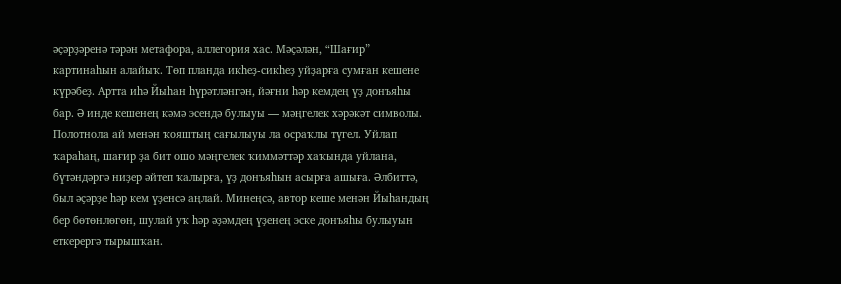әҫәрҙәренә тәрән метафора, аллегория хас. Мәҫәлән, “Шағир” картинаһын алайыҡ. Төп планда икһеҙ-сикһеҙ уйҙарға сумған кешене күрәбеҙ. Артта иһә Йыһан һүрәтләнгән, йәғни һәр кемдең үҙ донъяһы бар. Ә инде кешенең кәмә эсендә булыуы — мәңгелек хәрәкәт символы. Полотнола ай менән ҡояштың сағылыуы ла осраҡлы түгел. Уйлап ҡараһаң, шағир ҙа бит ошо мәңгелек ҡиммәттәр хаҡында уйлана, бүтәндәргә ниҙер әйтеп ҡалырға, үҙ донъяһын асырға ашыға. Әлбиттә, был әҫәрҙе һәр кем үҙенсә аңлай. Минеңсә, автор кеше менән Йыһандың бер бөтөнлөгөн, шулай уҡ һәр әҙәмдең үҙенең эске донъяһы булыуын еткерергә тырышҡан.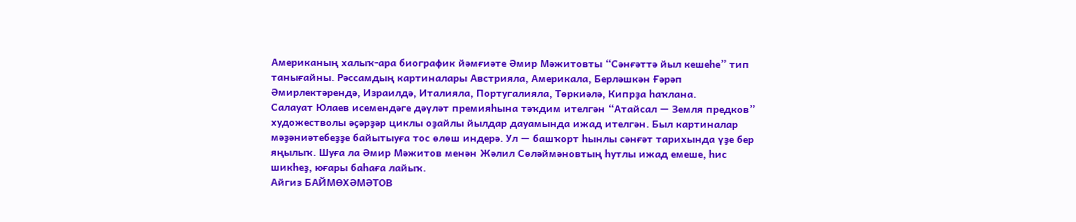Американың халыҡ-ара биографик йәмғиәте Әмир Мәжитовты “Сәнғәттә йыл кешеһе” тип танығайны. Рәссамдың картиналары Австрияла, Америкала, Берләшкән Ғәрәп Әмирлектәрендә, Израилдә, Италияла, Португалияла, Төркиәлә, Кипрҙа һаҡлана.
Салауат Юлаев исемендәге дәүләт премияһына тәҡдим ителгән “Атайсал — Земля предков” художестволы әҫәрҙәр циклы оҙайлы йылдар дауамында ижад ителгән. Был картиналар мәҙәниәтебеҙҙе байытыуға тос өлөш индерә. Ул — башҡорт һынлы сәнғәт тарихында үҙе бер яңылыҡ. Шуға ла Әмир Мәжитов менән Жәлил Сөләймәновтың һутлы ижад емеше, һис шикһеҙ, юғары баһаға лайыҡ.
Айгиз БАЙМӨХӘМӘТОВ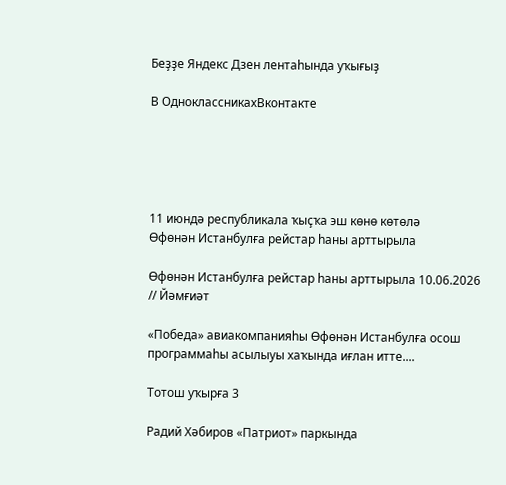Беҙҙе Яндекс Дзен лентаһында уҡығыҙ

В ОдноклассникахВконтакте





11 июндә республикала ҡыҫҡа эш көнө көтөлә
Өфөнән Истанбулға рейстар һаны арттырыла

Өфөнән Истанбулға рейстар һаны арттырыла 10.06.2026 // Йәмғиәт

«Победа» авиакомпанияһы Өфөнән Истанбулға осош программаһы асылыуы хаҡында иғлан итте....

Тотош уҡырға 3

Радий Хәбиров «Патриот» паркында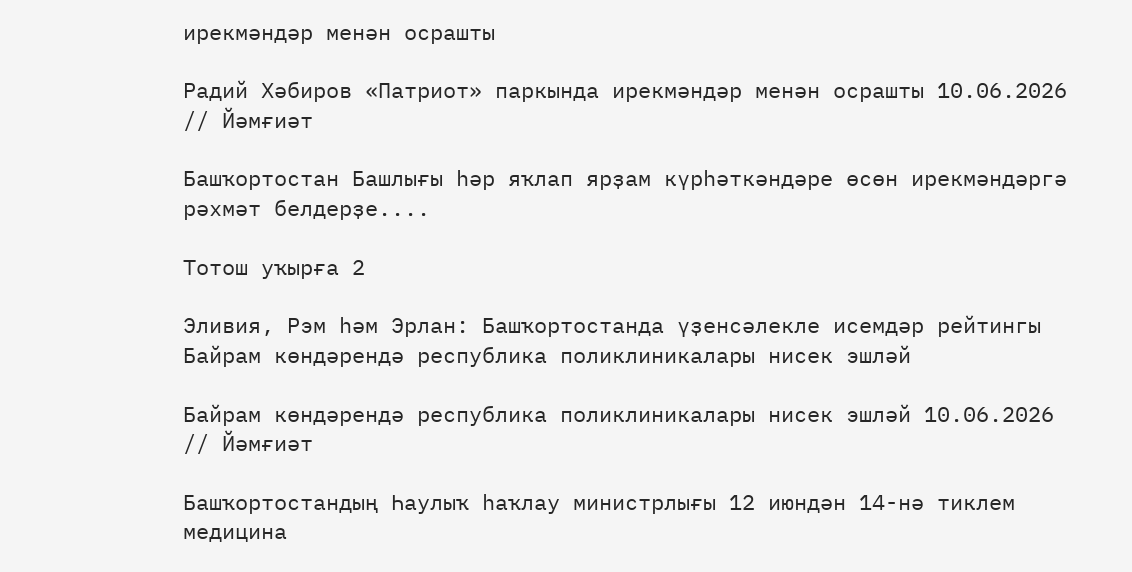ирекмәндәр менән осрашты

Радий Хәбиров «Патриот» паркында ирекмәндәр менән осрашты 10.06.2026 // Йәмғиәт

Башҡортостан Башлығы һәр яҡлап ярҙам күрһәткәндәре өсөн ирекмәндәргә рәхмәт белдерҙе....

Тотош уҡырға 2

Эливия, Рэм һәм Эрлан: Башҡортостанда үҙенсәлекле исемдәр рейтингы
Байрам көндәрендә республика поликлиникалары нисек эшләй

Байрам көндәрендә республика поликлиникалары нисек эшләй 10.06.2026 // Йәмғиәт

Башҡортостандың Һаулыҡ һаҡлау министрлығы 12 июндән 14-нә тиклем медицина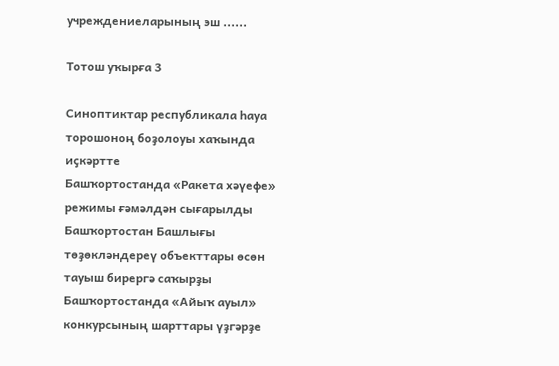учреждениеларының эш ......

Тотош уҡырға 3

Синоптиктар республикала һауа торошоноң боҙолоуы хаҡында иҫкәртте
Башҡортостанда «Ракета хәүефе» режимы ғәмәлдән сығарылды
Башҡортостан Башлығы төҙөкләндереү объекттары өсөн тауыш бирергә саҡырҙы
Башҡортостанда «Айыҡ ауыл» конкурсының шарттары үҙгәрҙе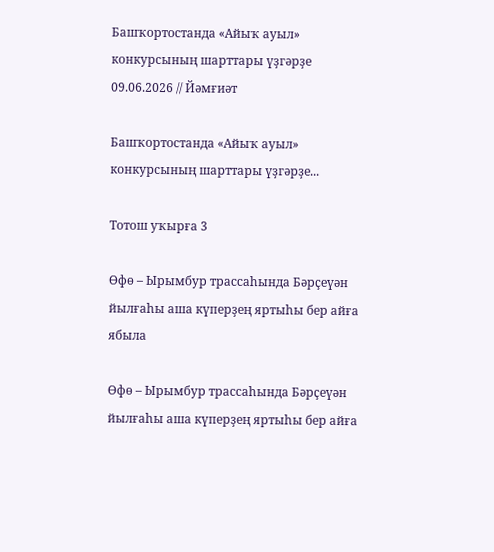Башҡортостанда «Айыҡ ауыл» конкурсының шарттары үҙгәрҙе 09.06.2026 // Йәмғиәт

Башҡортостанда «Айыҡ ауыл» конкурсының шарттары үҙгәрҙе...

Тотош уҡырға 3

Өфө – Ырымбур трассаһында Бәрҫеүән йылғаһы аша күперҙең яртыһы бер айға ябыла

Өфө – Ырымбур трассаһында Бәрҫеүән йылғаһы аша күперҙең яртыһы бер айға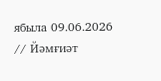ябыла 09.06.2026 // Йәмғиәт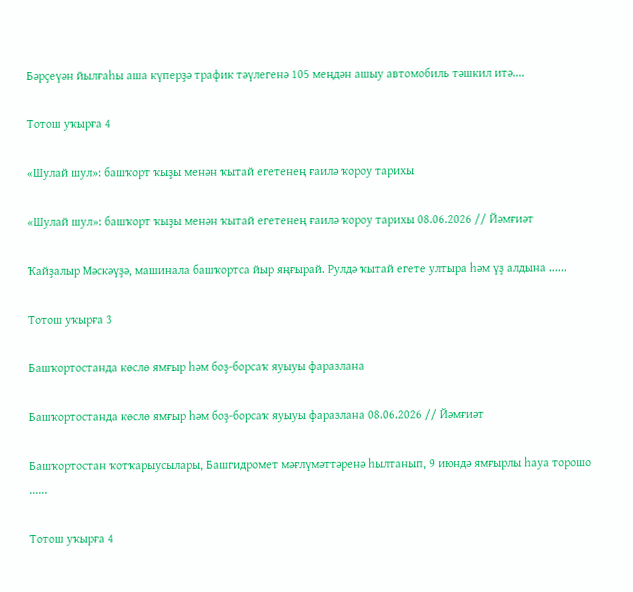Бәрҫеүән йылғаһы аша күперҙә трафик тәүлегенә 105 меңдән ашыу автомобиль тәшкил итә....

Тотош уҡырға 4

«Шулай шул»: башҡорт ҡыҙы менән ҡытай егетенең ғаилә ҡороу тарихы

«Шулай шул»: башҡорт ҡыҙы менән ҡытай егетенең ғаилә ҡороу тарихы 08.06.2026 // Йәмғиәт

Ҡайҙалыр Мәскәүҙә, машинала башҡортса йыр яңғырай. Рулдә ҡытай егете ултыра һәм үҙ алдына ......

Тотош уҡырға 3

Башҡортостанда көслө ямғыр һәм боҙ-борсаҡ яуыуы фаразлана

Башҡортостанда көслө ямғыр һәм боҙ-борсаҡ яуыуы фаразлана 08.06.2026 // Йәмғиәт

Башҡортостан ҡотҡарыусылары, Башгидромет мәғлүмәттәренә һылтанып, 9 июндә ямғырлы һауа торошо ......

Тотош уҡырға 4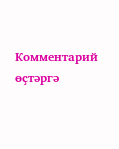Комментарий өҫтәргә